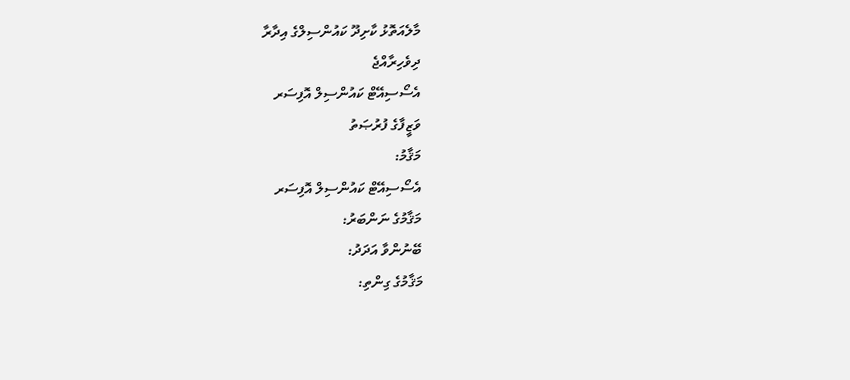މާލެއަތޮޅު ކާށިދޫ ކައުންސިލްގެ އިދާރާ
ދިވެހިރާއްޖެ
އެސޯސިއޭޓް ކައުންސިލް އޮފިސަރ
ވަޒީފާގެ ފުރުޞަތު
މަޤާމު:
އެސޯސިއޭޓް ކައުންސިލް އޮފިސަރ
މަޤާމުގެ ނަންބަރު:
ބޭނުންވާ އަދަދު:
މަޤާމުގެ ގިންތި: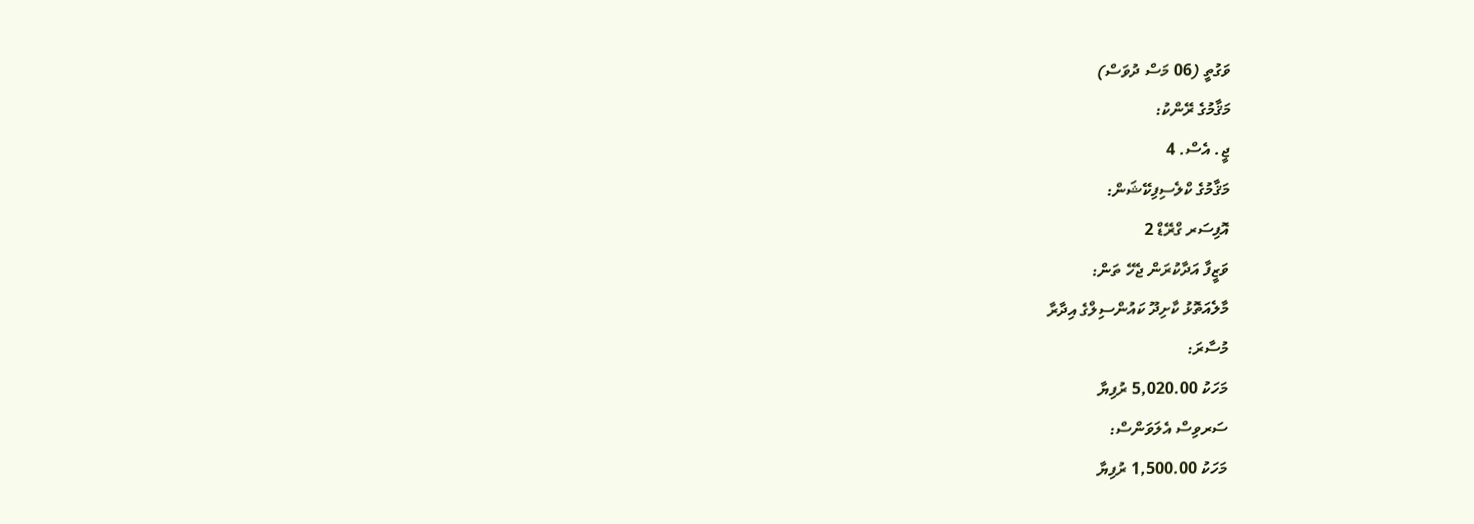ވަގުތީ (06 މަސް ދުވަސް)
މަޤާމުގެ ރޭންކު:
ޖީ. އެސް. 4
މަޤާމުގެ ކްލެސިފިކޭޝަން:
އޮފިސަރ ގްރޭޑް 2
ވަޒީފާ އަދާކުރަން ޖެހޭ ތަން:
މާލެއަތޮޅު ކާށިދޫ ކައުންސިލްގެ އިދާރާ
މުސާރަ:
މަހަކު 5,020.00 ރުފިޔާ
ސަރވިސް އެލަވަންސް:
މަހަކު 1,500.00 ރުފިޔާ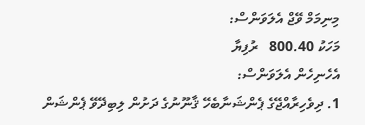މިނިމަމް ވޭޖް އެލަވަންސް:
މަހަކު 800.40   ރުފިޔާ
އެހެނިހެން އެލަވަންސް:
1. ދިވެހިރާއްޖޭގެ ޕެންޝަނާބެހޭ ޤާނޫނުގެ ދަށުން ލިބިދޭވޭ ޕެންޝަން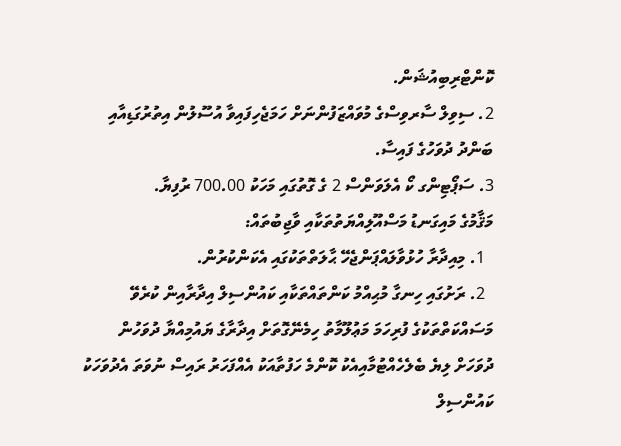ކޮންޓްރިބިއުޝަން.
2. ސިވިލް ސާރވިސްގެ މުވައްޒަފުންނަށް ހަމަޖެހިފައިވާ އުސޫލުން އިތުރުގަޑިއާއި ބަންދު ދުވަހުގެ ފައިސާ.
3. ސަޕޯޓިންގ ކޯ އެލަވަންސް 2 ގެ ގޮތުގައި މަހަކު 700.00 ރުފިޔާ.
މަޤާމުގެ މައިގަނޑު މަސްއޫލިއްޔަތުތަކާއި ވާޖިބުތައް:
  1. މިއިދާރާ ހުޅުވާލައްޕަންޖެހޭ ޙާލަތްތަކުގައި އެކަންކުރުން.
  2. ރަށުގައި ހިނގާ މުޙިއްމު ކަންތައްތަކާއި ކައުންސިލް އިދާރާއިން ކުރެވޭ މަސައްކަތްތަކުގެ ފުރިހަމަ މަޢުލޫމާތު ހިމެނޭގޮތަށް އިދާރާގެ ޔައުމިއްޔާ ދުވަހުން ދުވަހަށް ލިޔެ ބެލެހެއްޓުމާއިއެކު ކޮންމެ ހަފުތާއަކު އެއްފަހަރު ރައިސް ނުވަތަ އެދުވަހަކު ކައުންސިލް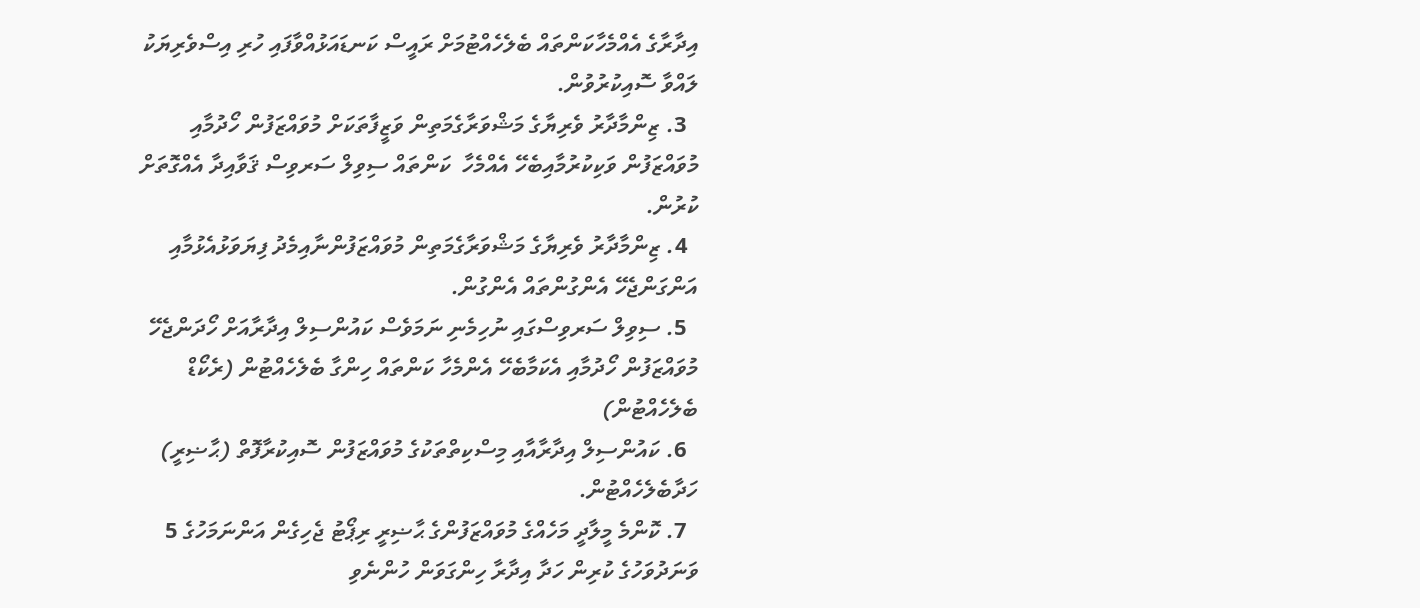އިދާރާގެ އެއްމެހާކަންތައް ބެލެހެއްޓުމަށް ރައީސް ކަނޑައަޅުއްވާފައި ހުރި އިސްވެރިޔަކު ލައްވާ ސޮއިކުރުވުން.
  3. ޒިންމާދާރު ވެރިޔާގެ މަޝްވަރާގެމަތިން ވަޒީފާތަކަށް މުވައްޒަފުން ހޯދުމާއި މުވައްޒަފުން ވަކިކުރުމާއިބެހޭ އެއްމެހާ  ކަންތައް ސިވިލް ސަރވިސް ޤަވާއިދާ އެއްގޮތަށް ކުރުން.
  4. ޒިންމާދާރު ވެރިޔާގެ މަޝްވަރާގެމަތިން މުވައްޒަފުންނާއިމެދު ފިޔަވަޅުއެޅުމާއި އަންގަންޖެހޭ އެންގުންތައް އެންގުން.
  5. ސިވިލް ސަރވިސްގައި ނުހިމެނި ނަމަވެސް ކައުންސިލް އިދާރާއަށް ހޯދަންޖެހޭ މުވައްޒަފުން ހޯދުމާއި އެކަމާބެހޭ އެންމެހާ ކަންތައް ހިންގާ ބެލެހެއްޓުން (ރެކޯޑް ބެލެހެއްޓުން)
  6. ކައުންސިލް އިދާރާއާއި މިސްކިތްތަކުގެ މުވައްޒަފުން ސޮއިކުރާފޮތް (ޙާޟިރީ) ހަދާބެލެހެއްޓުން.
  7. ކޮންމެ މީލާދީ މަހެއްގެ މުވައްޒަފުންގެ ޙާޟިރީ ރިޕޯޓު ޖެހިގެން އަންނަމަހުގެ 5 ވަނަދުވަހުގެ ކުރިން ހަދާ އިދާރާ ހިންގަވަން ހުންނެވި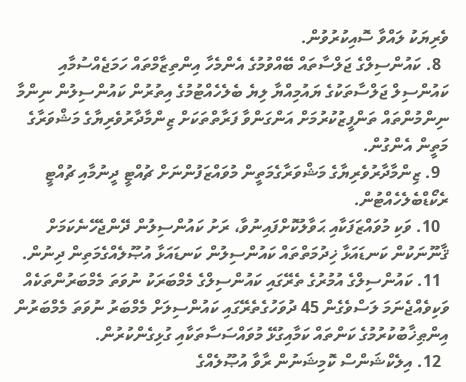ވެރިޔަކު ލައްވާ ސޮއިކުރުވުން.
  8. ކައުންސިލްގެ ޖަލްސާތައް ބޭއްވުމުގެ އެންމެހާ އިންތިޒާމްތައް ހަމަޖެއްސުމާއި ކައުންސިލް ޖަލްސާތަކުގެ ޔައުމިއްޔާ ލިޔެ ބެލެހެއްޓުމުގެ އިތުރުން ކައުންސިލުން ނިންމާ ނިންމުންތައް ތަންފީޒުކުރުމަށް އަންގަންވާ ފަރާތްތަކަށް ޒިންމާދާރުވެރިޔާގެ މަޝްވަރާގެ މަތީން އެންގުން.
  9. ޒިންމާދާރުވެރިޔާގެ މަޝްވަރާގެމަތީން މުވައްޒަފުންނަށް ޗުއްޓީ ދީނުމާއި ޗުއްޓީ ރެކޯޑްބެލެހެއްޓުން.
  10. ވަކި މުވައްޒަފަކާއި ޙަވާލުކޮށްފައިނުވާ، ރަށު ކައުންސިލުން ދޭންޖެހޭނެކަމަށް ޤާނޫނަކުން ކަނޑައަޅާ ޚިދުމަތްތައް ކައުންސިލުން ކަނޑައަޅާ އުޞޫލެއްގެމަތިން ދިނުން.
  11. ކައުންސިލްގެ އުމުރުގެ ތެރޭގައި ކައުންސިލްގެ މެމްބަރަކު ނުވަތަ މެމްބަރުންތަކެއް ވަކިވެއްޖެނަމަ ލަސްވެގެން 45 ދުވަހުގެތެރޭގައި ކައުންސިލަށް މެމްބަރު ނުވަތަ މެމްބަރުން އިންޠިޚާބުކުރުމުގެ ކަންތައް ކަމާއިގުޅޭ މުވައްސަސާތަކާއި ގުޅިގެންކުރުން.
  12. އިލެކްޝަންސް ކޮމިޝަނުން ރާވާ އުޞޫލެއްގެ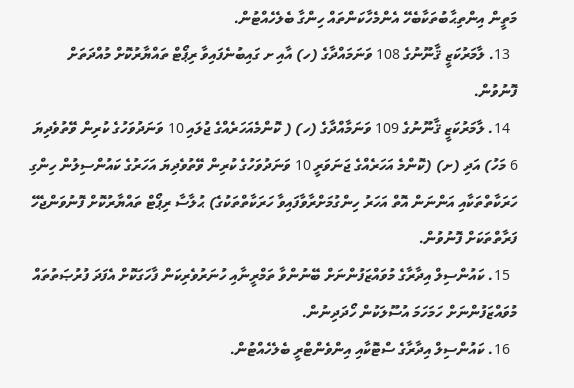މަތީން އިންތިޙާބުތަކާބެހޭ އެންމެހާކަންތައް ހިންގާ ބެލެހެއްޓުން.
  13. ލާމަރުކަޒީ ޤާނޫނުގެ 108 ވަނަމައްދާގެ (ހ) އާއި ށ ގައިބުނެފައިވާ ރިޕޯޓް ތައްޔާރުކޮށް މުއްދަތަށް ފޮނުވުން.
  14. ލާމަރުކަޒީ ޤާނޫނުގެ 109 ވަނަމާއްދާގެ (ހ) ( ކޮންމެއަހަރެއްގެ ޖުލައި 10 ވަނަދުވަހުގެ ކުރިން ވޭތުވެދިޔަ 6 މަހު) އަދި (ށ) (ކޮންމެ އަހަރެއްގެ ޖަނަވަރީ 10 ވަނަދުވަހުގެ ކުރިން ވޭތުވެދިޔަ އަހަރުގެ ކައުންސިލުން ހިންގި ހަރަކާތްތަކާއި އަންނަން އޮތް އަހަރު ހިންގުމަށްރާވާފައިވާ ހަރަކާތްތަކުގެ) ޙުލާސާ ރިޕޯޓް ތައްޔާރުކޮށް ފޮނުވަންޖެހޭ ފަރާތްތަކަށް ފޮނުވުން.
  15. ކައުންސިލް އިދާރާގެ މުވައްޒަފުންނަށް ބޭނުންވާ ތަމްރީނާއި ހުނަރުވެރިކަން ފާހަގަކޮށް އެފަދަ ފުރުޞަތުތައް މުވައްޒަފުންނަށް ހަމަހަމަ އުސޫލަކުން ހޯދަދިނުން.
  16. ކައުންސިލް އިދާރާގެ ސްޓޮކާއި އިންވެންޓްރީ ބެލެހެއްޓުން.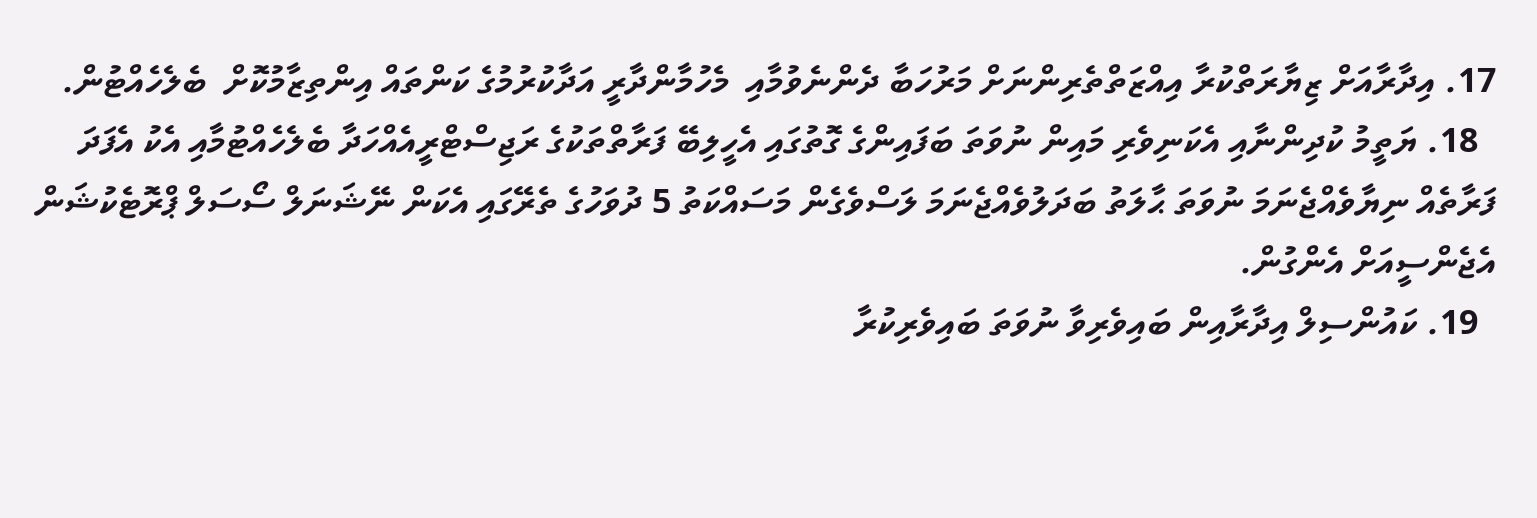17. އިދާރާއަށް ޒިޔާރަތްކުރާ އިއްޒަތްތެރިންނަށް މަރުހަބާ ދެންނެވުމާއި  މެހުމާންދާރީ އަދާކުރުމުގެ ކަންތައް އިންތިޒާމުކޮށް  ބެލެހެއްޓުން.
  18. ޔަތީމު ކުދިންނާއި އެކަނިވެރި މައިން ނުވަތަ ބަފައިންގެ ގޮތުގައި އެހީލިބޭ ފަރާތްތަކުގެ ރަޖިސްޓްރީއެއްހަދާ ބެލެހެއްޓުމާއި އެކު އެފަދަ ފަރާތެއް ނިޔާވެއްޖެނަމަ ނުވަތަ ޙާލަތު ބަދަލުވެއްޖެނަމަ ލަސްވެގެން މަސައްކަތު 5 ދުވަހުގެ ތެރޭގައި އެކަން ނޭޝަނަލް ސޯސަލް ޕްރޮޓެކުޝަން އެޖެންސީއަށް އެންގުން.
  19. ކައުންސިލް އިދާރާއިން ބައިވެރިވާ ނުވަތަ ބައިވެރިކުރާ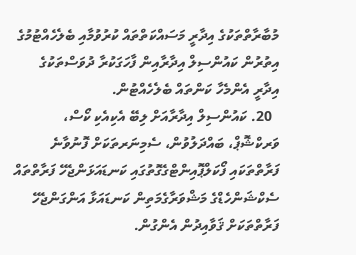މުބާރާތްތަކުގެ އިދާރީ މަސައްކަތްތައް ކުރުވުމާއި ބެލެހެއްޓުމުގެ އިތުރުން ކައުންސިލް އިދާރާއިން ފާހަގަކުރާ ދުވަސްތަކުގެ އިދާރީ އެންމެހާ ކަންތައް ބެލެހެއްޓުން.
  20. ކައުންސިލް އިދާރާއަށް ލިބޭ އެކިއެކި ކޯސް، ވަރކްޝޮޕް، ބައްދަލުވުން، ސެމިނަރތަކަށް ފޮނުވާނެ ފަރާތްތަކައި ފޯކަލްޕޮއިންޓްގެގޮތުގައި ކަނޑައަޅަންޖެހޭ ފަރާތްތައް ސެކްޝަންހެޑްގެ މަޝްވަރާގެމަތިން ކަނޑައަޅާ އަންގަންޖެހޭ ފަރާތްތަކަށް ޤަވާއިދުން އެންގުން.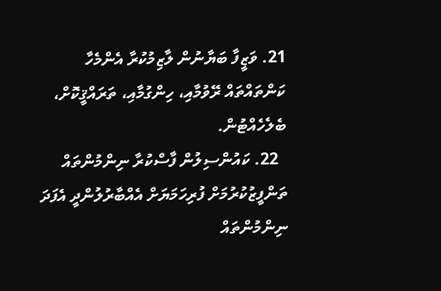21. ވަޒީފާ ބަޔާނުން ލާޒިމުކުރާ އެންމެހާ ކަންތައްތައް ރޭވުމާއި، ހިންގުމާއި، ތަރައްޤީކޮށް، ބެލެހެއްޓުން.
  22. ކައުންސިލުން ފާސްކުރާ ނިންމުންތައް ތަންފީޒުކުރުމަށް ފުރިހަމަޔަށް އެއްބާރުލުންދީ އެފަދަ ނިންމުންތައް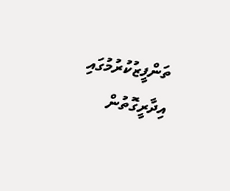ތަންފީޒުކުރުމުގައި އިދާރީގޮތުން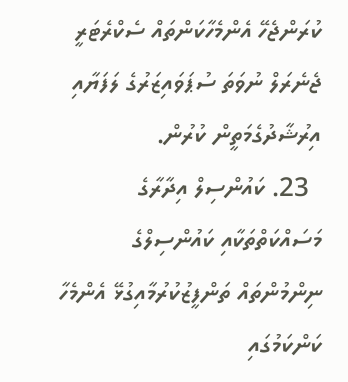ކުރަންޖެހޭ އެންމެހާކަންތައް ސެކްރެޓަރީ ޖެނެރަލް ނުވަތަ ސުޕަވައިޒަރުގެ ލަފަޔާއި އިރުޝާދުގެމަތީން ކުރުން.
  23. ކައުންސިލް އިދާރާގެ މަސައްކަތްތަކާއި ކައުންސިލްގެ ނިންމުންތައް ތަންފީޒުކުރުމާއިގުޅޭ އެންމެހާ ކަންކަމުގައި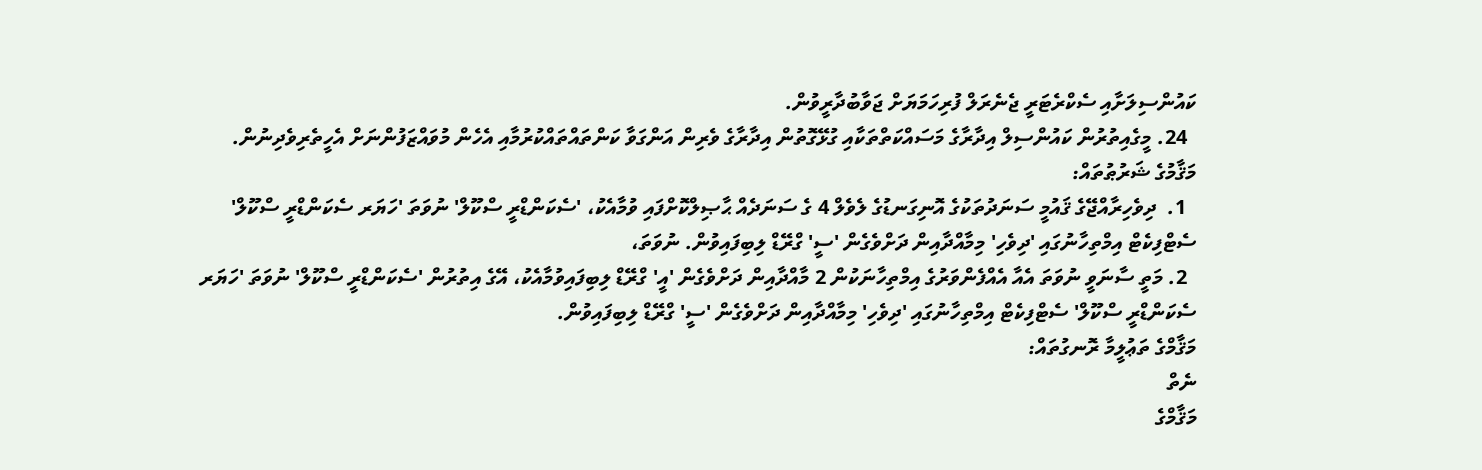ކައުންސިލަށާއި ސެކްރެޓަރީ ޖެނެރަލް ފުރިހަމަޔަށް ޖަވާބުދާރީވުން.
  24. މީގެއިތުރުން ކައުންސިލް އިދާރާގެ މަސައްކަތްތަކާއި ގުޅޭގޮތުން އިދާރާގެ ވެރިން އަންގަވާ ކަންތައްތައްކުރުމާއި އެހެން މުވައްޒަފުންނަށް އެހީތެރިވެދިނުން.
މަޤާމުގެ ޝަރުޠުތައް:
  1.  ދިވެހިރާއްޖޭގެ ޤައުމީ ސަނަދުތަކުގެ އޮނިގަނޑުގެ ލެވެލް 4 ގެ ސަނަދެއް ޙާޞިލްކޮށްފައި ވުމާއެކު، 'ސެކަންޑްރީ ސްކޫލް' ނުވަތަ 'ހަޔަރ ސެކަންޑްރީ ސްކޫލް' ސެޓްފިކެޓް އިމްތިހާނުގައި 'ދިވެހި' މިމާއްދާއިން ދަށްވެގެން 'ސީ' ގްރޭޑް ލިބިފައިވުން. ނުވަތަ،
  2. މަތީ ސާނަވީ ނުވަތަ އެއާ އެއްފެންވަރުގެ އިމްތިހާނަކުން 2 މާއްދާއިން ދަށްވެގެން 'އީ' ގްރޭޑް ލިބިފައިވުމާއެކު، އޭގެ އިތުރުން 'ސެކަންޑްރީ ސްކޫލް' ނުވަތަ 'ހަޔަރ ސެކަންޑްރީ ސްކޫލް' ސެޓްފިކެޓް އިމްތިހާނުގައި 'ދިވެހި' މިމާއްދާއިން ދަށްވެގެން 'ސީ' ގްރޭޑް ލިބިފައިވުން.
މަޤާމްގެ ތަޢުލީމާ ރޮނގުތައް:
ނެތް
މަޤާމްގެ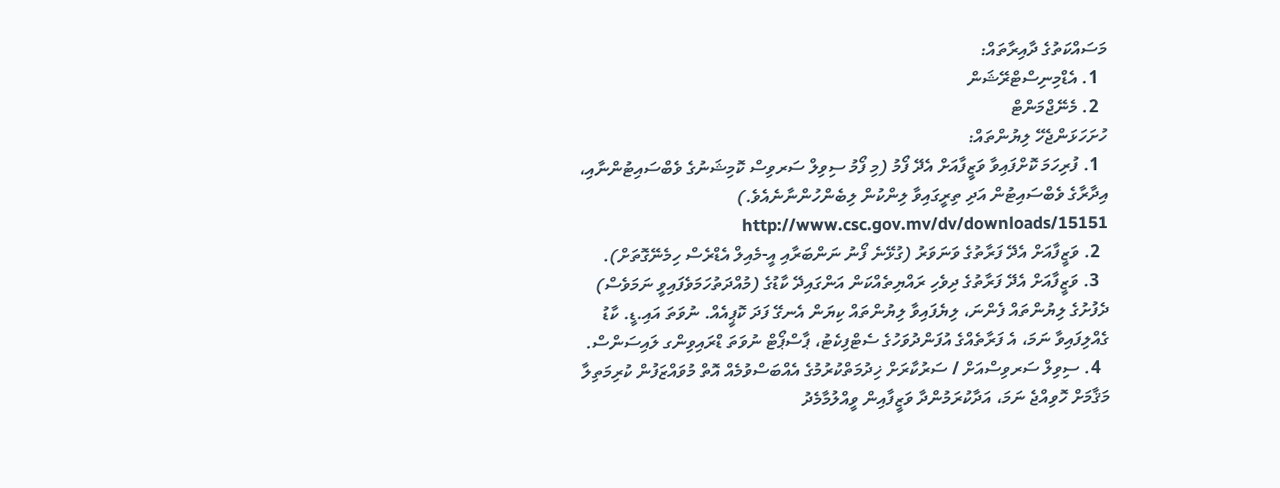މަސައްކަތުގެ ދާއިރާތައް:
  1. އެޑްމިނިސްޓްރޭޝަން
  2. މެނޭޖްމަންޓް
ހުށަހަޅަންޖެހޭ ލިޔުންތައް:
  1. ފުރިހަމަ ކޮށްފައިވާ ވަޒީފާއަށް އެދޭ ފޯމު (މި ފޯމު ސިވިލް ސަރވިސް ކޮމިޝަނުގެ ވެބްސައިޓުންނާއި، އިދާރާގެ ވެބްސައިޓުން އަދި ތިރީގައިވާ ލިންކުން ލިބެންހުންނާނެއެވެ.) http://www.csc.gov.mv/dv/downloads/15151
  2. ވަޒީފާއަށް އެދޭ ފަރާތުގެ ވަނަވަރު (ގުޅޭނެ ފޯނު ނަންބަރާއި އީ-މެއިލް އެޑްރެސް ހިމެނޭގޮތަށް).
  3. ވަޒީފާއަށް އެދޭ ފަރާތުގެ ދިވެހި ރައްޔިތެއްކަން އަންގައިދޭ ކާޑުގެ (މުއްދަތުހަމަވެފައިވީ ނަމަވެސް) ދެފުށުގެ ލިޔުންތައް ފެންނަ، ލިޔެފައިވާ ލިޔުންތައް ކިޔަން އެނގޭ ފަދަ ކޮޕީއެއް. ނުވަތަ އައި.ޑީ. ކާޑު ގެއްލިފައިވާ ނަމަ، އެ ފަރާތެއްގެ އުފަންދުވަހުގެ ސެޓްފިކެޓު، ޕާސްޕޯޓް ނުވަތަ ޑްރައިވިންގ ލައިސަންސް.
  4. ސިވިލް ސަރވިސްއަށް / ސަރުކާރަށް ޚިދުމަތްކުރުމުގެ އެއްބަސްވުމެއް އޮތް މުވައްޒަފުން ކުރިމަތިލާ މަޤާމަށް ހޮވިއްޖެ ނަމަ، އަދާކުރަމުންދާ ވަޒީފާއިން ވީއްލުމާމެދު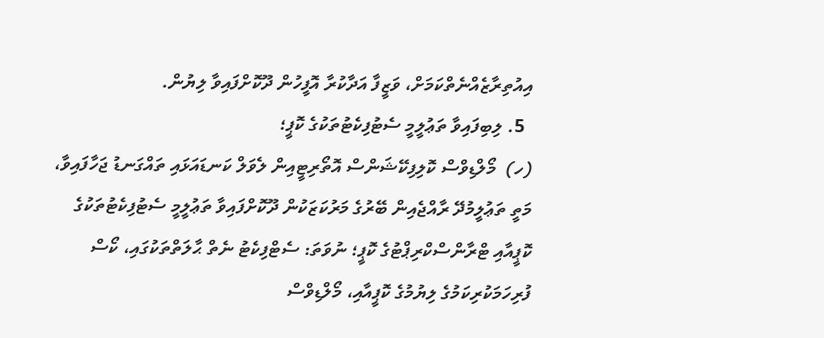އިއުތިރާޒެއްނެތްކަމަށް، ވަޒީފާ އަދާކުރާ އޮފީހުން ދޫކޮށްފައިވާ ލިޔުން.
  5. ލިބިފައިވާ ތަޢުލީމީ ސެޓުފިކެޓުތަކުގެ ކޮޕީ؛
(ހ)  މޯލްޑިވްސް ކޮލިފިކޭޝަންސް އޮތޯރިޓީއިން ލެވަލް ކަނޑައަޅައި ތައްގަނޑު ޖަހާފައިވާ، މަތީ ތަޢުލީމުދޭ ރާއްޖެއިން ބޭރުގެ މަރުކަޒަކުން ދޫކޮށްފައިވާ ތަޢުލީމީ ސެޓުފިކެޓުތަކުގެ ކޮޕީއާއި ޓްރާންސްކްރިޕްޓުގެ ކޮޕީ؛ ނުވަތަ: ސެޓްފިކެޓު ނެތް ޙާލަތްތަކުގައި، ކޯސް ފުރިހަމަކުރިކަމުގެ ލިޔުމުގެ ކޮޕީއާއި، މޯލްޑިވްސް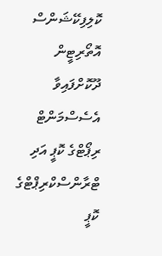ކޮލިފިކޭޝަންސް އޮތޯރިޓީން ދޫކޮށްފައިވާ އެސެސްމަންޓް ރިޕޯޓްގެ ކޮޕީ އަދި ޓްރާންސްކްރިޕްޓްގެ ކޮޕީ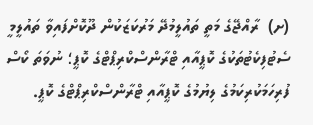(ށ)  ރާއްޖޭގެ މަތީ ތައުލީމުދޭ މަރުކަޒަކުން ދޫކޮށްފައިވާ ތައުލީމީ ސެޓުފިކެޓުތަކުގެ ކޮޕީއާއި ޓްރާންސްކްރިޕްޓްގެ ކޮޕީ؛ ނުވަތަ ކޯސް ފުރިހަމަކުރިކަމުގެ ލިޔުމުގެ ކޮޕީއާއި ޓްރާންސްކްރިޕްޓްގެ ކޮޕީ.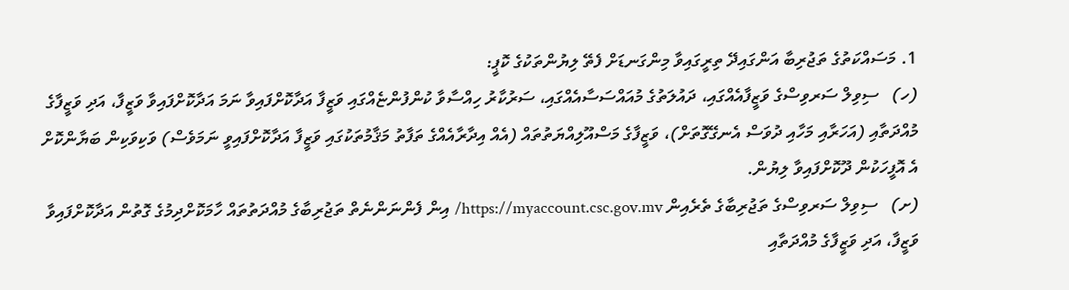1. މަސައްކަތުގެ ތަޖުރިބާ އަންގައިދޭ ތިރީގައިވާ މިންގަނޑަށް ފެތޭ ލިޔުންތަކުގެ ކޮޕީ:
(ހ)   ސިވިލް ސަރވިސްގެ ވަޒީފާއެއްގައި، ދައުލަތުގެ މުއައްސަސާއެއްގައި، ސަރުކާރު ހިއްސާވާ ކުންފުންޏެއްގައި ވަޒީފާ އަދާކޮށްފައިވާ ނަމަ އަދާކޮށްފައިވާ ވަޒީފާ، އަދި ވަޒީފާގެ މުއްދަތާއި (އަހަރާއި މަހާއި ދުވަސް އެނގޭގޮތަށް)، ވަޒީފާގެ މަސްއޫލިއްޔަތުތައް (އެއް އިދާރާއެއްގެ ތަފާތު މަޤާމުތަކުގައި ވަޒީފާ އަދާކޮށްފައިވީ ނަމަވެސް) ވަކިވަކިން ބަޔާންކޮށް އެ އޮފީހަކުން ދޫކޮށްފައިވާ ލިޔުން.
(ށ)   ސިވިލް ސަރވިސްގެ ތަޖުރިބާގެ ތެރެއިން https://myaccount.csc.gov.mv/ އިން ފެންނަންނެތް ތަޖުރިބާގެ މުއްދަތުތައް ހާމަކޮށްދިމުގެ ގޮތުން އަދާކޮށްފައިވާ ވަޒީފާ، އަދި ވަޒީފާގެ މުއްދަތާއި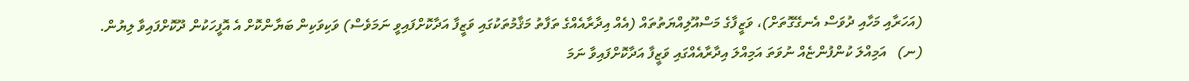(އަހަރާއި މަހާއި ދުވަސް އެނގޭގޮތަށް)، ވަޒީފާގެ މަސްއޫލިއްޔަތުތައް (އެއް އިދާރާއެއްގެ ތަފާތު މަޤާމުތަކުގައި ވަޒީފާ އަދާކޮށްފައިވީ ނަމަވެސް) ވަކިވަކިން ބަޔާންކޮށް އެ އޮފީހަކުން ދޫކޮށްފައިވާ ލިޔުން.
(ނ)   އަމިއްލަ ކުންފުންޏެއް ނުވަތަ އަމިއްލަ އިދާރާއެއްގައި ވަޒީފާ އަދާކޮށްފައިވާ ނަމަ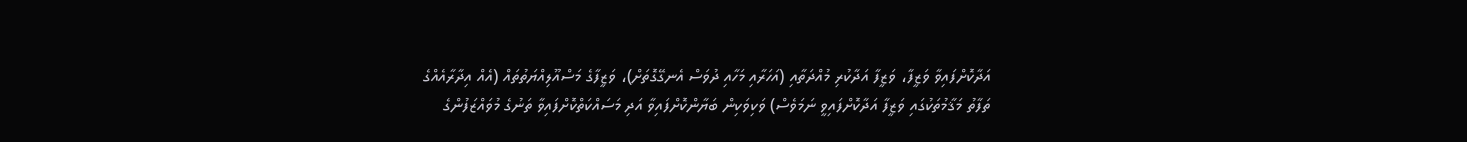އަދާކޮށްފައިވާ ވަޒީފާ، ވަޒީފާ އަދާކުރި މުއްދަތާއި (އަހަރާއި މަހާއި ދުވަސް އެނގޭގޮތަށް)، ވަޒީފާގެ މަސްއޫލިއްޔަތުތައް (އެއް އިދާރާއެއްގެ ތަފާތު މަޤާމުތަކުގައި ވަޒީފާ އަދާކޮށްފައިވީ ނަމަވެސް) ވަކިވަކިން ބަޔާންކޮށްފައިވާ އަދި މަސައްކަތްކޮށްފައިވާ ތަނުގެ މުވައްޒަފުންގެ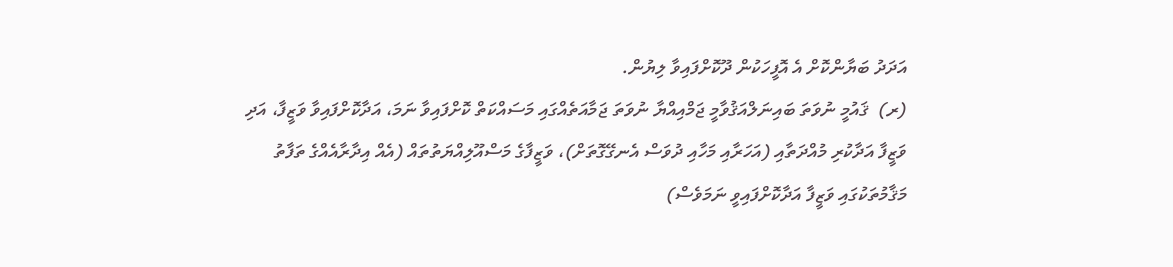އަދަދު ބަޔާންކޮށް އެ އޮފީހަކުން ދޫކޮށްފައިވާ ލިޔުން.
(ރ)  ޤައުމީ ނުވަތަ ބައިނަލްއަޤުވާމީ ޖަމްއިއްޔާ ނުވަތަ ޖަމާއަތެއްގައި މަސައްކަތް ކޮށްފައިވާ ނަމަ، އަދާކޮށްފައިވާ ވަޒީފާ، އަދި ވަޒީފާ އަދާކުރި މުއްދަތާއި (އަހަރާއި މަހާއި ދުވަސް އެނގޭގޮތަށް)، ވަޒީފާގެ މަސްއޫލިއްޔަތުތައް (އެއް އިދާރާއެއްގެ ތަފާތު މަޤާމުތަކުގައި ވަޒީފާ އަދާކޮށްފައިވީ ނަމަވެސް)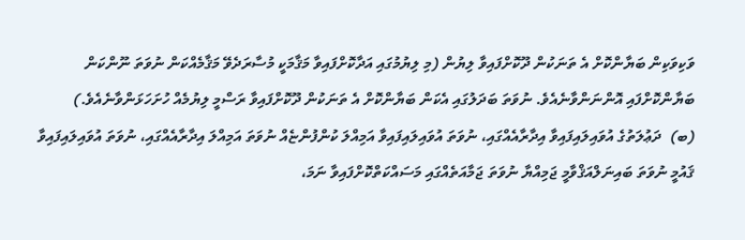ވަކިވަކިން ބަޔާންކޮށް އެ ތަނަކުން ދޫކޮށްފައިވާ ލިޔުން (މި ލިޔުމުގައި އަދާކޮށްފައިވާ މަޤާމަކީ މުސާރަދެވޭ މަޤާމެއްކަން ނުވަތަ ނޫންކަން ބަޔާންކޮށްފައި އޮންނަންވާނެއެވެ. ނުވަތަ ބަދަލުގައި އެކަން ބަޔާންކޮށް އެ ތަނަކުން ދޫކޮށްފައިވާ ރަސްމީ ލިޔުމެއް ހުށަހަޅަންވާނެއެވެ.)
(ބ)  ދަޢުލަތުގެ އުވައިލައިފައިވާ އިދާރާއެއްގައި، ނުވަތަ އުވައިލައިފައިވާ އަމިއްލަ ކުންފުންޏެއް ނުވަތަ އަމިއްލަ އިދާރާއެއްގައި، ނުވަތަ އުވައިލައިފައިވާ ޤައުމީ ނުވަތަ ބައިނަލްއަޤްވާމީ ޖަމިއްޔާ ނުވަތަ ޖަމާއަތެއްގައި މަސައްކަތްކޮށްފައިވާ ނަމަ،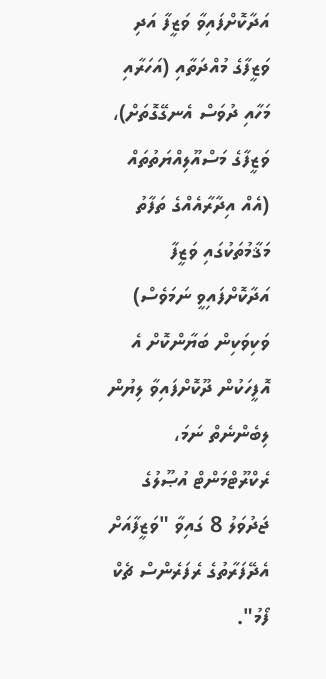އަދާކޮށްފައިވާ ވަޒީފާ އަދި ވަޒީފާގެ މުއްދަތާއި (އަހަރާއި މަހާއި ދުވަސް އެނގޭގޮތަށް)، ވަޒީފާގެ މަސްއޫލިއްޔަތުތައް (އެއް އިދާރާއެއްގެ ތަފާތު މަޤާމުތަކުގައި ވަޒީފާ އަދާކޮށްފައިވީ ނަމަވެސް) ވަކިވަކިން ބަޔާންކޮށް އެ އޮފީހަކުން ދޫކޮށްފައިވާ ލިޔުން ލިބެންނެތް ނަމަ، ރެކްރޫޓްމަންޓް އުޞޫލުގެ ޖަދުވަލު 8 ގައިވާ "ވަޒީފާއަށް އެދޭފަރާތުގެ ރެފަރެންސް ޗެކް ފޯމު".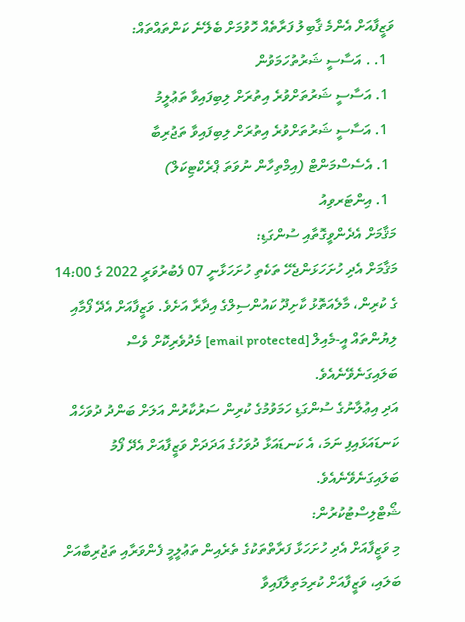ވަޒީފާއަށް އެންމެ ޤާބިލު ފަރާތެއް ހޮވުމަށް ބެލޭނެ ކަންތައްތައް:
  1. . އަސާސީ ޝަރުތުހަމަވުން
  1. އަސާސީ ޝަރުތަށްވުރެ އިތުރަށް ލިބިފައިވާ ތަޢުލީމު
  1. އަސާސީ ޝަރުތަށްވުރެ އިތުރަށް ލިބިފައިވާ ތަޖުރިބާ
  1. އެސެސްމަންޓް (އިމްތިހާން ނުވަތަ ޕްރެކްޓިކަލް)
  1. އިންޓަރވިއު
މަޤާމަށް އެދެންވީގޮތާއި ސުންގަޑި:
މަޤާމަށް އެދި ހުށަހަޅަންޖެހޭ ތަކެތި ހުށަހަޅާނީ 07 ފެބުރުވަރީ 2022 ގެ 14:00 ގެ ކުރިން، މާލެއަތޮޅު ކާށިދޫ ކައުންސިލްގެ އިދާރާ އަށެވެ. ވަޒީފާއަށް އެދޭ ފޯމާއި ލިޔުންތައް އީ-މެއިލް [email protected] މެދުވެރިކޮށް ވެސް ބަލައިގަނެވޭނެއެވެ.
އަދި އިޢުލާނުގެ ސުންގަޑި ހަމަވުމުގެ ކުރިން ސަރުކާރުން އަލަށް ބަންދު ދުވަހެއް ކަނޑައަޅައިފި ނަމަ، އެ ކަނޑައަޅާ ދުވަހުގެ އަދަދަށް ވަޒީފާއަށް އެދޭ ފޯމު ބަލައިގަނެވޭނެއެވެ.
ޝޯޓްލިސްޓުކުރުން:
މި ވަޒީފާއަށް އެދި ހުށަހަޅާ ފަރާތްތަކުގެ ތެރެއިން ތަޢުލީމީ ފެންވަރާއި ތަޖުރިބާއަށް ބަލައި، ވަޒީފާއަށް ކުރިމަތިލާފައިވާ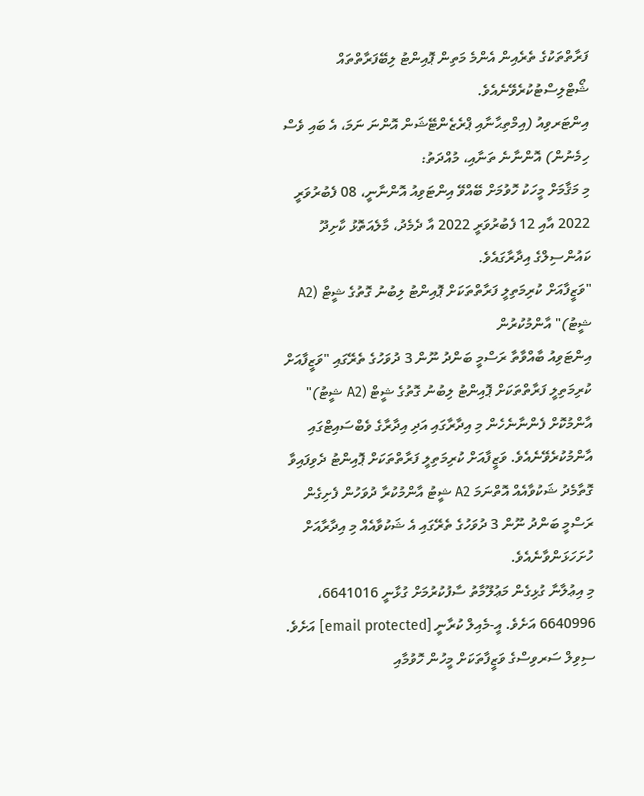ފަރާތްތަކުގެ ތެރެއިން އެންމެ މަތިން ޕޮއިންޓު ލިބޭފަރާތްތައް ޝޯޓްލިސްޓުކުރެވޭނެއެވެ.
އިންޓަރވިއު (އިމްތިޙާނާއި ޕްރެޒެންޓޭޝަން އޮންނަ ނަމަ، އެ ބައި ވެސް ހިމެނުން) އޮންނާނެ ތަނާއި، މުއްދަތު:
މި މަޤާމަށް މީހަކު ހޮވުމަށް ބޭއްވޭ އިންޓަވިއު އޮންނާނީ، 08 ފެބުރުވަރީ 2022 އާއި 12 ފެބުރުވަރީ 2022 އާ ދެމެދު، މާލެއަތޮޅު ކާށިދޫ ކައުންސިލްގެ އިދާރާގައެވެ.
"ވަޒީފާއަށް ކުރިމަތިލީ ފަރާތްތަކަށް ޕޮއިންޓު ލިބުނު ގޮތުގެ ޝީޓް (A2 ޝީޓު)" އާންމުކުރުން
އިންޓަވިއު ބާއްވާތާ ރަސްމީ ބަންދު ނޫން 3 ދުވަހުގެ ތެރޭގައި "ވަޒީފާއަށް ކުރިމަތިލީ ފަރާތްތަކަށް ޕޮއިންޓު ލިބުނު ގޮތުގެ ޝީޓް (A2 ޝީޓު)" އާންމުކޮށް ފެންނާނެހެން މި އިދާރާގައި އަދި އިދާރާގެ ވެބްސައިޓްގައި އާންމުކުރެވޭނެއެވެ. ވަޒީފާއަށް ކުރިމަތިލީ ފަރާތްތަކަށް ޕޮއިންޓު ދެވިފައިވާ ގޮތާމެދު ޝަކުވާއެއް އޮތްނަމަ A2 ޝީޓު އާންމުކުރާ ދުވަހުން ފެށިގެން ރަސްމީ ބަންދު ނޫން 3 ދުވަހުގެ ތެރޭގައި އެ ޝަކުވާއެއް މި އިދާރާއަށް ހުށަހަޅަންވާނެއެވެ.
މި އިޢުލާނާ ގުޅިގެން މަޢުލޫމާތު ސާފުކުރުމަށް ގުޅާނީ 6641016، 6640996 އަށެވެ. އީ-މެއިލް ކުރާނީ [email protected] އަށެވެ.
ސިވިލް ސަރވިސްގެ ވަޒީފާތަކަށް މީހުން ހޮވުމާއި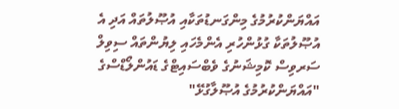އައްޔަންކުރުމުގެ މިންގަނޑުތަކާއި އުޞޫލުތައް އަދި އެ އުޞޫލުތަކާ ގުޅުންހުރި އެންމެހައި ލިޔުންތައް ސިވިލް ސަރވިސް ކޮމިޝަނުގެ ވެބްސައިޓްގެ ޑައުންލޯޑްސްގެ "އައްޔަންކުރުމުގެ އުޞޫލާގުޅޭ"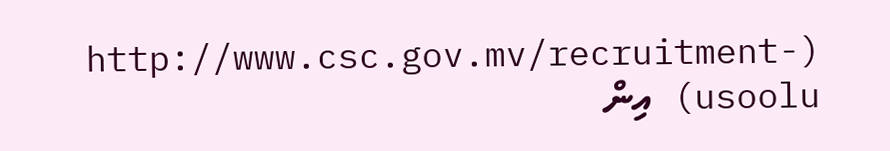(http://www.csc.gov.mv/recruitment-usoolu) އިން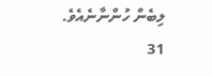ލިބެން ހުންނާނެއެވެ.
31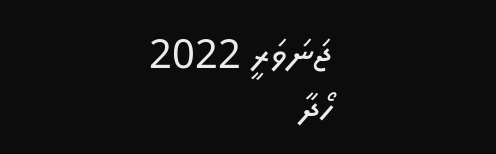ޖަނަވަރީ 2022
ހޯދާ